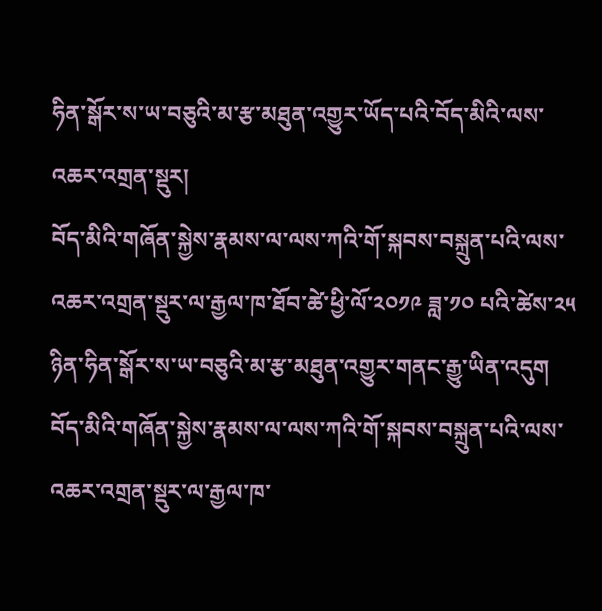ཧིན་སྒོར་ས་ཡ་བཅུའི་མ་རྩ་མཐུན་འགྱུར་ཡོད་པའི་བོད་མིའི་ལས་འཆར་འགྲན་སྡུར།
བོད་མིའི་གཞོན་སྐྱེས་རྣམས་ལ་ལས་ཀའི་གོ་སྐབས་བསྐྲུན་པའི་ལས་འཆར་འགྲན་སྡུར་ལ་རྒྱལ་ཁ་ཐོབ་ཚེ་ཕྱི་ལོ་༢༠༡༩ ཟླ་༡༠ པའི་ཚེས་༢༥ ཉིན་ཧིན་སྒོར་ས་ཡ་བཅུའི་མ་རྩ་མཐུན་འགྱུར་གནང་རྒྱུ་ཡིན་འདུག
བོད་མིའི་གཞོན་སྐྱེས་རྣམས་ལ་ལས་ཀའི་གོ་སྐབས་བསྐྲུན་པའི་ལས་འཆར་འགྲན་སྡུར་ལ་རྒྱལ་ཁ་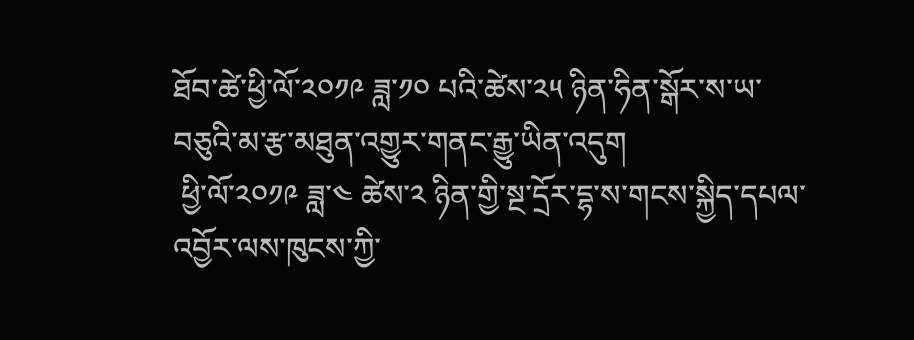ཐོབ་ཚེ་ཕྱི་ལོ་༢༠༡༩ ཟླ་༡༠ པའི་ཚེས་༢༥ ཉིན་ཧིན་སྒོར་ས་ཡ་བཅུའི་མ་རྩ་མཐུན་འགྱུར་གནང་རྒྱུ་ཡིན་འདུག
 ཕྱི་ལོ་༢༠༡༩ ཟླ་༤ ཚེས་༢ ཉིན་གྱི་སྔ་དྲོར་དྷ་ས་གངས་སྐྱིད་དཔལ་འབྱོར་ལས་ཁུངས་ཀྱི་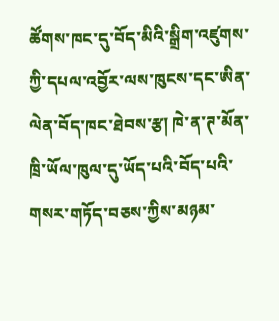ཚོགས་ཁང་དུ་བོད་མིའི་སྒྲིག་འཛུགས་ཀྱི་དཔལ་འབྱོར་ལས་ཁུངས་དང་ཨིན་ལེན་བོད་ཁང་ཐེབས་རྩ། ཁེ་ན་ཊ་མོན་ཁྲི་ཡོལ་ཁུལ་དུ་ཡོད་པའི་བོད་པའི་གསར་གཏོད་བཅས་ཀྱིས་མཉམ་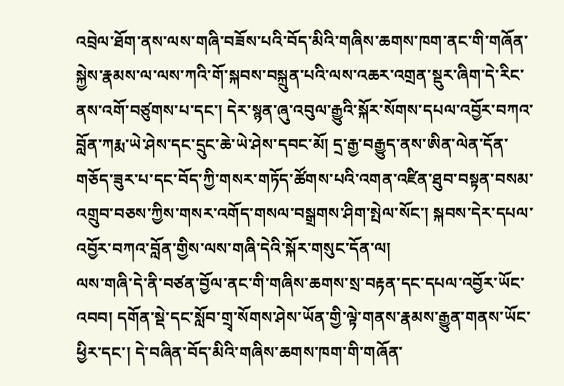འབྲེལ་ཐོག་ནས་ལས་གཞི་བཟོས་པའི་བོད་མིའི་གཞིས་ཆགས་ཁག་ནང་གི་གཞོན་སྐྱེས་རྣམས་ལ་ལས་ཀའི་གོ་སྐབས་བསྐྲུན་པའི་ལས་འཆར་འགྲན་སྡུར་ཞིག་དེ་རིང་ནས་འགོ་བཙུགས་པ་དང་། དེར་སྙན་ཞུ་འབུལ་རྒྱུའི་སྐོར་སོགས་དཔལ་འབྱོར་བཀའ་བློན་ཀརྨ་ཡེ་ཤེས་དང་དྲུང་ཆེ་ཡེ་ཤེས་དབང་མོ། དྲ་རྒྱ་བརྒྱུད་ནས་ཨིན་ལེན་དོན་གཅོད་ཟུར་པ་དང་བོད་ཀྱི་གསར་གཏོད་ཚོགས་པའི་འགན་འཛིན་ཐུབ་བསྟན་བསམ་འགྲུབ་བཅས་ཀྱིས་གསར་འགོད་གསལ་བསྒྲགས་ཤིག་སྤེལ་སོང་། སྐབས་དེར་དཔལ་འབྱོར་བཀའ་བློན་གྱིས་ལས་གཞི་དེའི་སྐོར་གསུང་དོན་ལ།
ལས་གཞི་དེ་ནི་བཙན་བྱོལ་ནང་གི་གཞིས་ཆགས་སྲ་བརྟན་དང་དཔལ་འབྱོར་ཡོང་འབབ། དགོན་སྡེ་དང་སློབ་གྲྭ་སོགས་ཤེས་ཡོན་གྱི་ལྟེ་གནས་རྣམས་རྒྱུན་གནས་ཡོང་ཕྱིར་དང་། དེ་བཞིན་བོད་མིའི་གཞིས་ཆགས་ཁག་གི་གཞོན་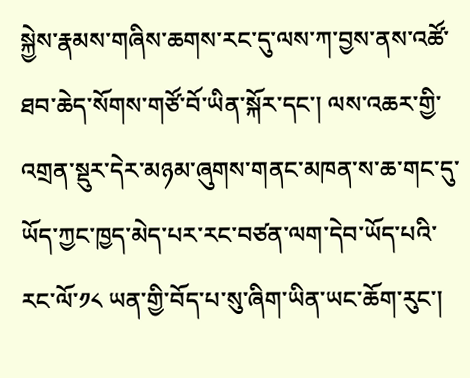སྐྱེས་རྣམས་གཞིས་ཆགས་རང་དུ་ལས་ཀ་བྱས་ནས་འཚོ་ཐབ་ཆེད་སོགས་གཙོ་བོ་ཡིན་སྐོར་དང་། ལས་འཆར་གྱི་འགྲན་སྡུར་དེར་མཉམ་ཞུགས་གནང་མཁན་ས་ཆ་གང་དུ་ཡོད་ཀྱང་ཁྱད་མེད་པར་རང་བཙན་ལག་དེབ་ཡོད་པའི་རང་ལོ་༡༨ ཡན་གྱི་བོད་པ་སུ་ཞིག་ཡིན་ཡང་ཆོག་རུང་།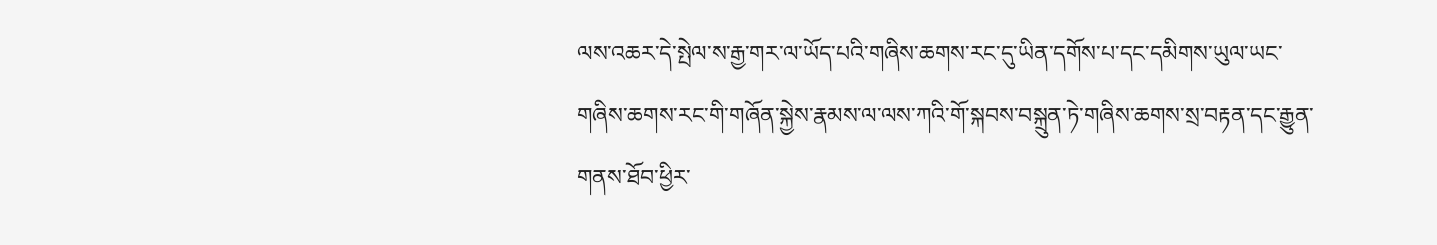ལས་འཆར་དེ་སྤེལ་ས་རྒྱ་གར་ལ་ཡོད་པའི་གཞིས་ཆགས་རང་དུ་ཡིན་དགོས་པ་དང་དམིགས་ཡུལ་ཡང་གཞིས་ཆགས་རང་གི་གཞོན་སྐྱེས་རྣམས་ལ་ལས་ཀའི་གོ་སྐབས་བསྐྲུན་ཏེ་གཞིས་ཆགས་སྲ་བརྟན་དང་རྒྱུན་གནས་ཐོབ་ཕྱིར་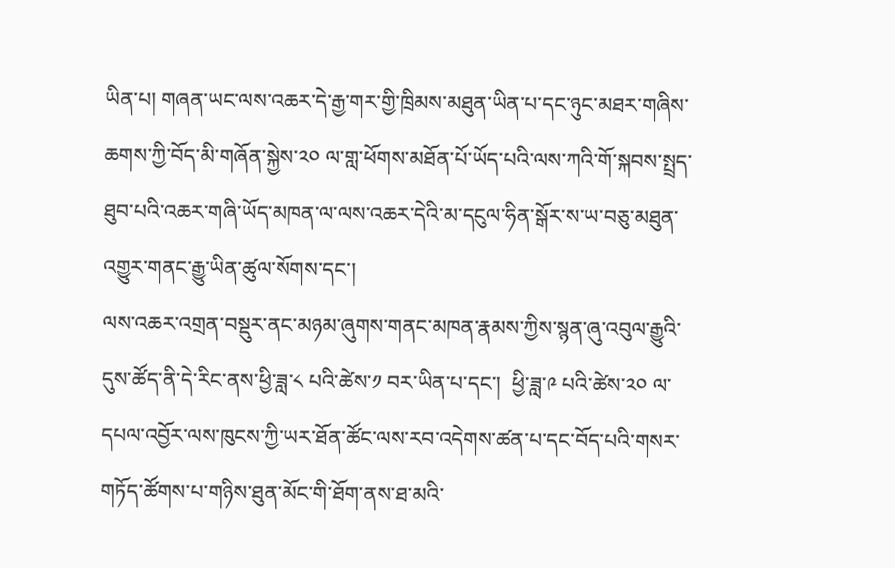ཡིན་པ། གཞན་ཡང་ལས་འཆར་དེ་རྒྱ་གར་གྱི་ཁྲིམས་མཐུན་ཡིན་པ་དང་ཉུང་མཐར་གཞིས་ཆགས་ཀྱི་བོད་མི་གཞོན་སྐྱེས་༢༠ ལ་གླ་ཕོགས་མཐོན་པོ་ཡོད་པའི་ལས་ཀའི་གོ་སྐབས་སྤྲད་ཐུབ་པའི་འཆར་གཞི་ཡོད་མཁན་ལ་ལས་འཆར་དེའི་མ་དངུལ་ཧིན་སྒོར་ས་ཡ་བཅུ་མཐུན་འགྱུར་གནང་རྒྱུ་ཡིན་ཚུལ་སོགས་དང་།
ལས་འཆར་འགྲན་བསྡུར་ནང་མཉམ་ཞུགས་གནང་མཁན་རྣམས་ཀྱིས་སྙན་ཞུ་འབུལ་རྒྱུའི་དུས་ཚོད་ནི་དེ་རིང་ནས་ཕྱི་ཟླ་༨ པའི་ཚེས་༡ བར་ཡིན་པ་དང་།  ཕྱི་ཟླ་༩ པའི་ཚེས་༢༠ ལ་དཔལ་འབྱོར་ལས་ཁུངས་ཀྱི་ཡར་ཐོན་ཚོང་ལས་རབ་འདེགས་ཚན་པ་དང་བོད་པའི་གསར་གཏོད་ཚོགས་པ་གཉིས་ཐུན་མོང་གི་ཐོག་ནས་ཐ་མའི་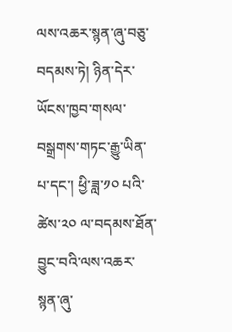ལས་འཆར་སྙན་ཞུ་བཅུ་བདམས་ཏེ། ཉིན་དེར་ཡོངས་ཁྱབ་གསལ་བསྒྲགས་གཏང་རྒྱུ་ཡིན་པ་དང་། ཕྱི་ཟླ་༡༠ པའི་ཚེས་༢༠ ལ་བདམས་ཐོན་བྱུང་བའི་ལས་འཆར་སྙན་ཞུ་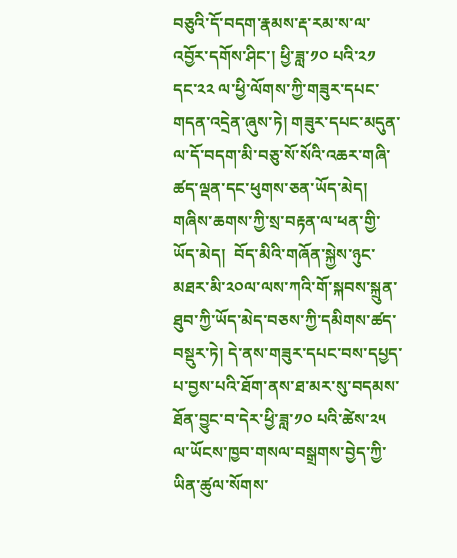བཅུའི་དོ་བདག་རྣམས་རྡ་རམ་ས་ལ་འབྱོར་དགོས་ཤིང་། ཕྱི་ཟླ་༡༠ པའི་༢༡ དང་༢༢ ལ་ཕྱི་ལོགས་ཀྱི་གཟུར་དཔང་གདན་འདྲེན་ཞུས་ཏེ། གཟུར་དཔང་མདུན་ལ་དོ་བདག་མི་བཅུ་སོ་སོའི་འཆར་གཞི་ཚད་ལྡན་དང་ཕུགས་ཅན་ཡོད་མེད། གཞིས་ཆགས་ཀྱི་སྲ་བརྟན་ལ་ཕན་གྱི་ཡོད་མེད།  བོད་མིའི་གཞོན་སྐྱེས་ཉུང་མཐར་མི་༢༠ལ་ལས་ཀའི་གོ་སྐབས་སྐྲུན་ཐུབ་ཀྱི་ཡོད་མེད་བཅས་ཀྱི་དམིགས་ཚད་བསྡུར་ཏེ། དེ་ནས་གཟུར་དཔང་བས་དཔྱད་པ་བྱས་པའི་ཐོག་ནས་ཐ་མར་སུ་བདམས་ཐོན་བྱུང་བ་དེར་ཕྱི་ཟླ་༡༠ པའི་ཚེས་༢༥ ལ་ཡོངས་ཁྱབ་གསལ་བསྒྲགས་བྱེད་ཀྱི་ཡིན་ཚུལ་སོགས་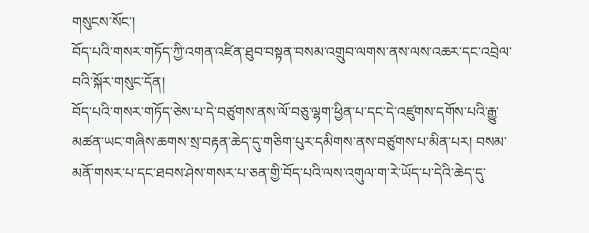གསུངས་སོང་།
བོད་པའི་གསར་གཏོད་ཀྱི་འགན་འཛིན་ཐུབ་བསྟན་བསམ་འགྲུབ་ལགས་ནས་ལས་འཆར་དང་འབྲེལ་བའི་སྐོར་གསུང་དོན།
བོད་པའི་གསར་གཏོད་ཅེས་པ་དེ་བཙུགས་ནས་ལོ་བཅུ་ལྷག་ཕྱིན་པ་དང་དེ་འཛུགས་དགོས་པའི་རྒྱུ་མཚན་ཡང་གཞིས་ཆགས་སྲ་བརྟན་ཆེད་དུ་གཅིག་པུར་དམིགས་ནས་བཙུགས་པ་མིན་པར། བསམ་མནོ་གསར་པ་དང་ཐབས་ཤེས་གསར་པ་ཅན་གྱི་བོད་པའི་ལས་འགུལ་ག་རེ་ཡོད་པ་དེའི་ཆེད་དུ་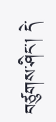བཙུགས་ཤིང་། དེ་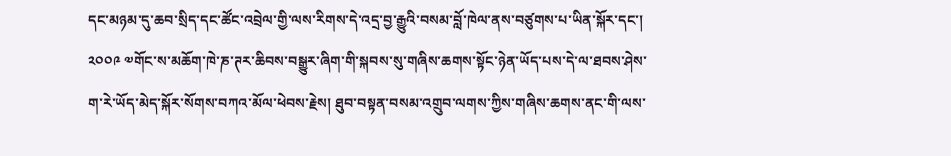དང་མཉམ་དུ་ཆབ་སྲིད་དང་ཚོང་འབྲེལ་གྱི་ལས་རིགས་དེ་འདྲ་བྱ་རྒྱུའི་བསམ་བློ་ཁེལ་ནས་བཙུགས་པ་ཡིན་སྐོར་དང་། ༢༠༠༩ ༧གོང་ས་མཆོག་ཁེ་ཎ་ཊར་ཆིབས་བསྒྱུར་ཞིག་གི་སྐབས་སུ་གཞིས་ཆགས་སྟོང་ཉེན་ཡོད་པས་དེ་ལ་ཐབས་ཤེས་ག་རེ་ཡོད་མེད་སྐོར་སོགས་བཀའ་མོལ་ཕེབས་རྗེས། ཐུབ་བསྟན་བསམ་འགྲུབ་ལགས་ཀྱིས་གཞིས་ཆགས་ནང་གི་ལས་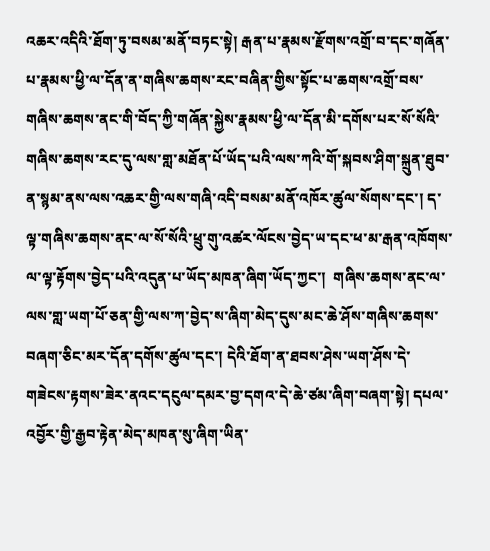འཆར་འདིའི་ཐོག་ཏུ་བསམ་མནོ་བཏང་སྟེ། རྒན་པ་རྣམས་རྫོགས་འགྲོ་བ་དང་གཞོན་པ་རྣམས་ཕྱི་ལ་དོན་ན་གཞིས་ཆགས་རང་བཞིན་གྱིས་སྟོང་པ་ཆགས་འགྲོ་བས་གཞིས་ཆགས་ནང་གི་བོད་ཀྱི་གཞོན་སྐྱེས་རྣམས་ཕྱི་ལ་དོན་མི་དགོས་པར་སོ་སོའི་གཞིས་ཆགས་རང་དུ་ལས་གླ་མཐོན་པོ་ཡོད་པའི་ལས་ཀའི་གོ་སྐབས་ཤིག་སྐྲུན་ཐུབ་ན་སྙམ་ནས་ལས་འཆར་གྱི་ལས་གཞི་འདི་བསམ་མནོ་འཁོར་ཚུལ་སོགས་དང་། ད་ལྟ་གཞིས་ཆགས་ནང་ལ་སོ་སོའི་ཕྲུ་གུ་འཚར་ལོངས་བྱེད་ཡ་དང་ཕ་མ་རྒན་འཁོགས་ལ་ལྟ་རྟོགས་བྱེད་པའི་འདུན་པ་ཡོད་མཁན་ཞིག་ཡོད་ཀྱང་།  གཞིས་ཆགས་ནང་ལ་ལས་གླ་ཡག་པོ་ཅན་གྱི་ལས་ཀ་བྱེད་ས་ཞིག་མེད་དུས་མང་ཆེ་ཤོས་གཞིས་ཆགས་བཞག་ཅིང་མར་དོན་དགོས་ཚུལ་དང་། དེའི་ཐོག་ན་ཐབས་ཤེས་ཡག་ཤོས་དེ་གཟེངས་རྟགས་ཟེར་ནའང་དངུལ་དམར་བྱ་དགའ་དེ་ཆེ་ཙམ་ཞིག་བཞག་སྟེ། དཔལ་འབྱོར་གྱི་རྒྱབ་རྟེན་མེད་མཁན་སུ་ཞིག་ཡིན་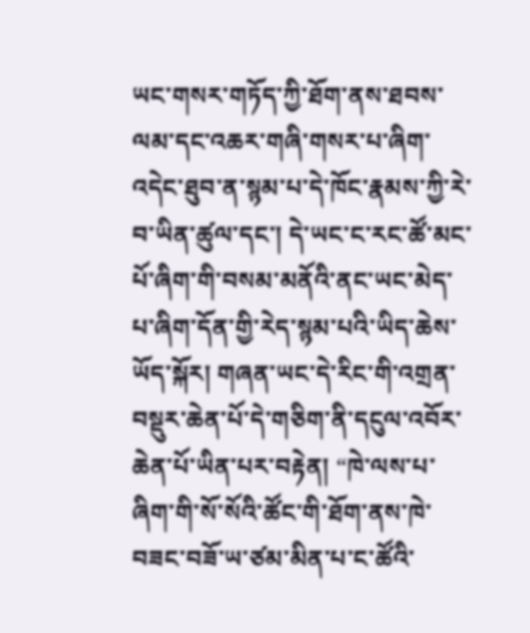ཡང་གསར་གཏོད་ཀྱི་ཐོག་ནས་ཐབས་ལམ་དང་འཆར་གཞི་གསར་པ་ཞིག་འདེང་ཐུབ་ན་སྙམ་པ་དེ་ཁོང་རྣམས་ཀྱི་རེ་བ་ཡིན་ཚུལ་དང་། དེ་ཡང་ང་རང་ཚོ་མང་པོ་ཞིག་གི་བསམ་མནོའི་ནང་ཡང་མེད་པ་ཞིག་དོན་གྱི་རེད་སྙམ་པའི་ཡིད་ཆེས་ཡོད་སྐོར། གཞན་ཡང་དེ་རིང་གི་འགྲན་བསྡུར་ཆེན་པོ་དེ་གཅིག་ནི་དངུལ་འབོར་ཆེན་པོ་ཡིན་པར་བརྟེན། “ཁེ་ལས་པ་ཞིག་གི་སོ་སོའི་ཚོང་གི་ཐོག་ནས་ཁེ་བཟང་བཟོ་ཡ་ཙམ་མིན་པ་ང་ཚོའི་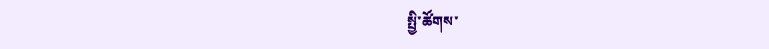སྤྱི་ཚོགས་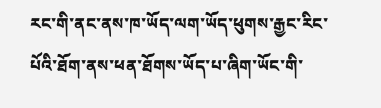རང་གི་ནང་ནས་ཁ་ཡོད་ལག་ཡོད་ཕུགས་རྒྱང་རིང་པོའི་ཐོག་ནས་ཕན་ཐོགས་ཡོད་པ་ཞིག་ཡོང་གི་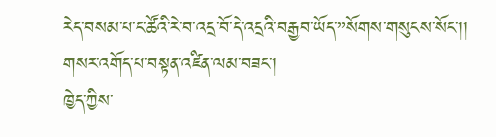རེད་བསམ་པ་ང་ཚོའི་རེ་བ་འདྲ་བོ་དེ་འདྲའི་བརྒྱབ་ཡོད་”སོགས་གསུངས་སོང་།།
གསར་འགོད་པ་བསྟན་འཛིན་ལམ་བཟང་།
ཁྱེད་ཀྱིས་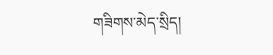གཟིགས་མེད་སྲིད།